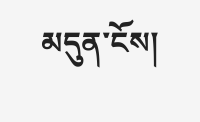མདུན་ངོས།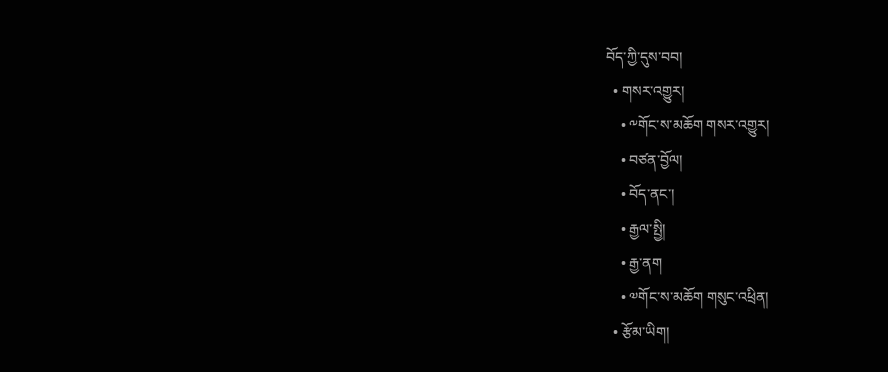བོད་ཀྱི་དུས་བབ།
  • གསར་འགྱུར།
    • ༸གོང་ས་མཆོག གསར་འགྱུར།
    • བཙན་བྱོལ།
    • བོད་ནང་།
    • རྒྱལ་སྤྱི།
    • རྒྱ་ནག
    • ༧གོང་ས་མཆོག གསུང་འཕྲིན།
  • རྩོམ་ཡིག།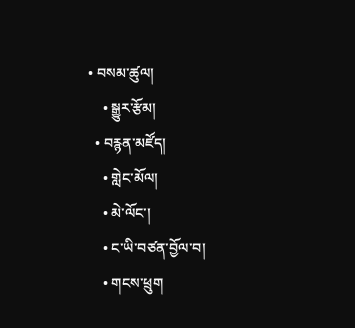• བསམ་ཚུལ།
    • སྒྱུར་རྩོམ།
  • བརྙན་མཛོད།
    • གླེང་མོལ།
    • མེ་ལོང་།
    • ང་ཡི་བཙན་བྱོལ་བ།
    • གངས་ཕྲུག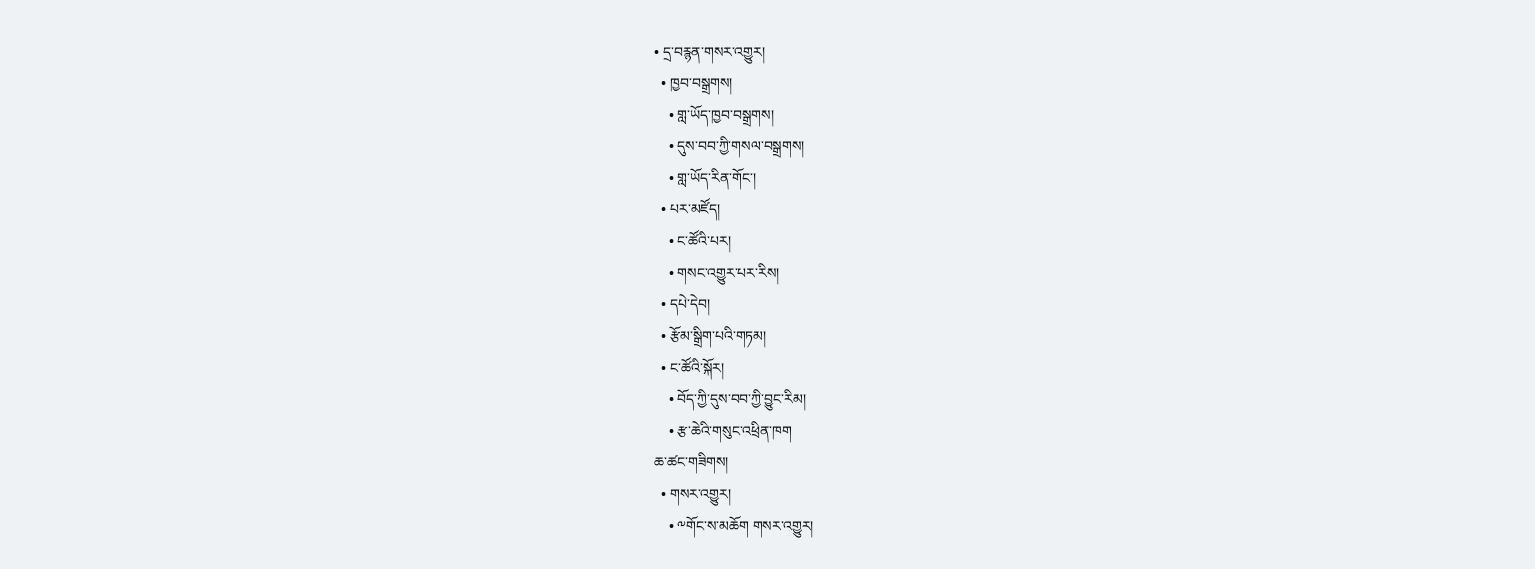• དྲ་བརྙན་གསར་འགྱུར།
  • ཁྱབ་བསྒྲགས།
    • གླ་ཡོད་ཁྱབ་བསྒྲགས།
    • དུས་བབ་ཀྱི་གསལ་བསྒྲགས།
    • གླ་ཡོད་རིན་གོང་།
  • པར་མཛོད།
    • ང་ཚོའི་པར།
    • གསང་འགྱུར་པར་རིས།
  • དཔེ་དེབ།
  • རྩོམ་སྒྲིག་པའི་གཏམ།
  • ང་ཚོའི་སྐོར།
    • བོད་ཀྱི་དུས་བབ་ཀྱི་བྱུང་རིམ།
    • རྩ་ཆེའི་གསུང་འཕྲིན་ཁག
ཆ་ཚང་གཟིགས།
  • གསར་འགྱུར།
    • ༸གོང་ས་མཆོག གསར་འགྱུར།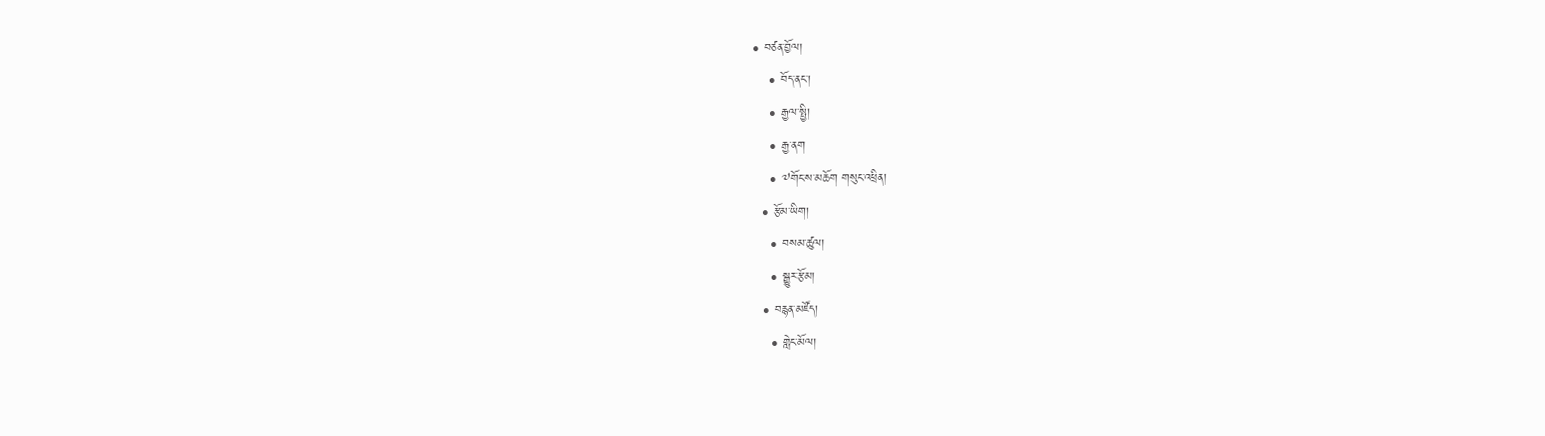• བཙན་བྱོལ།
    • བོད་ནང་།
    • རྒྱལ་སྤྱི།
    • རྒྱ་ནག
    • ༧གོང་ས་མཆོག གསུང་འཕྲིན།
  • རྩོམ་ཡིག།
    • བསམ་ཚུལ།
    • སྒྱུར་རྩོམ།
  • བརྙན་མཛོད།
    • གླེང་མོལ།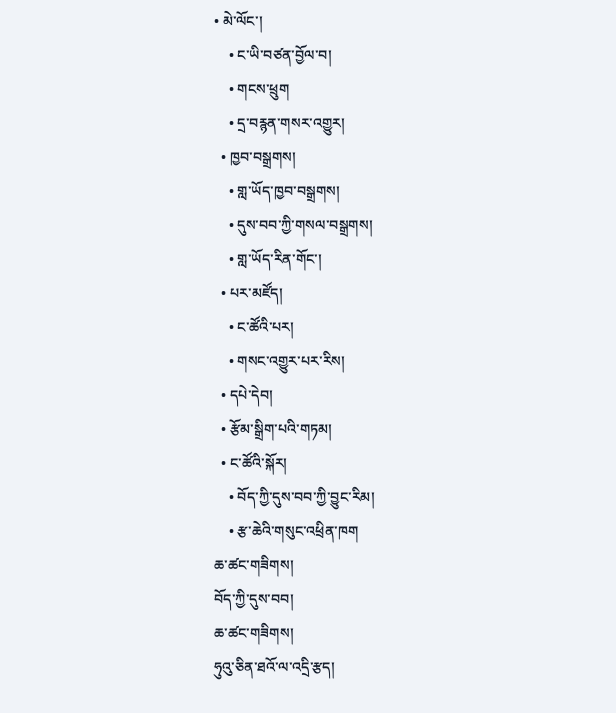• མེ་ལོང་།
    • ང་ཡི་བཙན་བྱོལ་བ།
    • གངས་ཕྲུག
    • དྲ་བརྙན་གསར་འགྱུར།
  • ཁྱབ་བསྒྲགས།
    • གླ་ཡོད་ཁྱབ་བསྒྲགས།
    • དུས་བབ་ཀྱི་གསལ་བསྒྲགས།
    • གླ་ཡོད་རིན་གོང་།
  • པར་མཛོད།
    • ང་ཚོའི་པར།
    • གསང་འགྱུར་པར་རིས།
  • དཔེ་དེབ།
  • རྩོམ་སྒྲིག་པའི་གཏམ།
  • ང་ཚོའི་སྐོར།
    • བོད་ཀྱི་དུས་བབ་ཀྱི་བྱུང་རིམ།
    • རྩ་ཆེའི་གསུང་འཕྲིན་ཁག
ཆ་ཚང་གཟིགས།
བོད་ཀྱི་དུས་བབ།
ཆ་ཚང་གཟིགས།
ཧུའུ་ཅིན་ཐའོ་ལ་འདྲི་རྩད།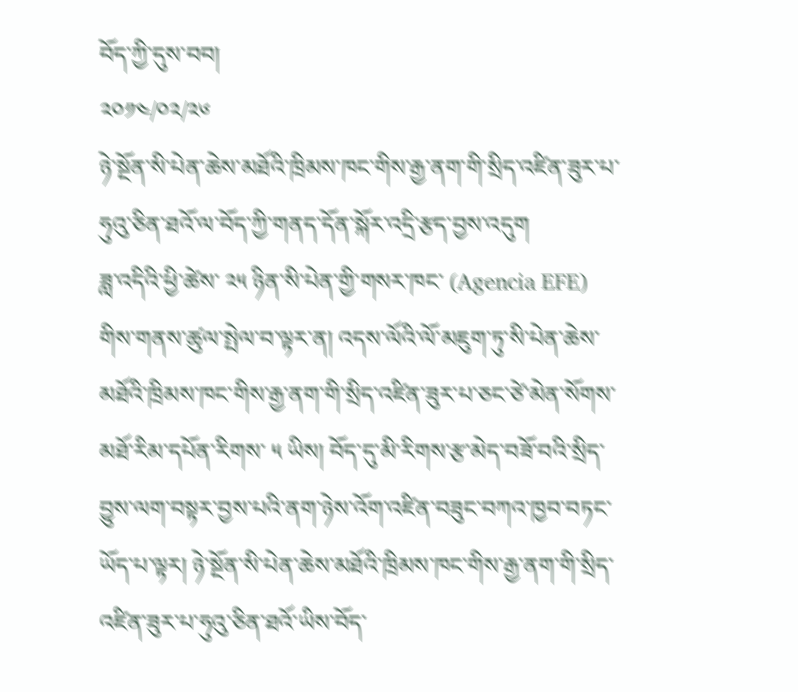བོད་ཀྱི་དུས་བབ།
༢༠༡༤/༠༢/༢༦
ཉེ་སྔོན་སི་པེན་ཆེས་མཐོའི་ཁྲིམས་ཁང་གིས་རྒྱ་ནག་གི་སྲིད་འཛིན་ཟུར་པ་ཧུའུ་ཅིན་ཐའོ་ལ་བོད་ཀྱི་གནད་དོན་སྐོར་འདྲི་རྩད་བྱས་འདུག
ཟླ་འདིའི་ཕྱི་ཚེས་ ༢༥ ཉིན་སི་པེན་གྱི་གསར་ཁང་ (Agencia EFE) གིས་གནས་ཚུལ་སྤེལ་བ་ལྟར་ན། འདས་ལོའི་ལོ་མཇུག་ཏུ་སི་པེན་ཆེས་མཐོའི་ཁྲིམས་ཁང་གིས་རྒྱ་ནག་གི་སྲིད་འཛིན་ཟུར་པ་ཅང་ཙེ་མེན་སོགས་མཐོ་རིམ་དཔོན་རིགས་ ༥ ཡིས། བོད་དུ་མི་རིགས་རྩ་མེད་བཟོ་བའི་སྲིད་བྱུས་ལག་བསྟར་བྱས་པའི་ནག་ཉེས་འོག་འཛིན་བཟུང་བཀའ་ཁྱབ་བཏང་ཡོད་པ་ལྟར། ཉེ་སྔོན་སི་པེན་ཆེས་མཐོའི་ཁྲིམས་ཁང་གིས་རྒྱ་ནག་གི་སྲིད་འཛིན་ཟུར་པ་ཧུའུ་ཅིན་ཐའོ་ཡིས་བོད་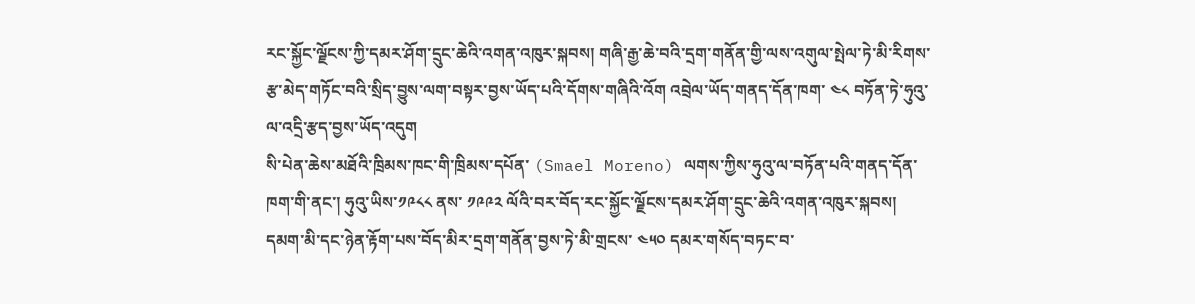རང་སྐྱོང་ལྗོངས་ཀྱི་དམར་ཤོག་དྲུང་ཆེའི་འགན་འཁུར་སྐབས། གཞི་རྒྱ་ཆེ་བའི་དྲག་གནོན་གྱི་ལས་འགུལ་སྤེལ་ཏེ་མི་རིགས་རྩ་མེད་གཏོང་བའི་སྲིད་བྱུས་ལག་བསྟར་བྱས་ཡོད་པའི་དོགས་གཞིའི་འོག འབྲེལ་ཡོད་གནད་དོན་ཁག་ ༤༨ བཏོན་ཏེ་ཧུའུ་ལ་འདྲི་རྩད་བྱས་ཡོད་འདུག
སི་པེན་ཆེས་མཐོའི་ཁྲིམས་ཁང་གི་ཁྲིམས་དཔོན་ (Smael Moreno) ལགས་ཀྱིས་ཧུའུ་ལ་བཏོན་པའི་གནད་དོན་ཁག་གི་ནང་། ཧུའུ་ཡིས་༡༩༨༨ ནས་ ༡༩༩༢ ལོའི་བར་བོད་རང་སྐྱོང་ལྗོངས་དམར་ཤོག་དྲུང་ཆེའི་འགན་འཁུར་སྐབས། དམག་མི་དང་ཉེན་རྟོག་པས་བོད་མིར་དྲག་གནོན་བྱས་ཏེ་མི་གྲངས་ ༤༥༠ དམར་གསོད་བཏང་བ་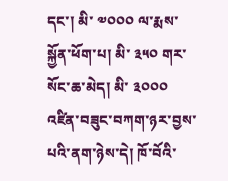དང་། མི་ ༧༠༠༠ ལ་རྨས་སྐྱོན་ཕོག་པ། མི་ ༣༥༠ གར་སོང་ཆ་མེད། མི་ ༣༠༠༠ འཛིན་བཟུང་བཀག་ཉར་བྱས་པའི་ནག་ཉེས་དེ། ཁོ་བོའི་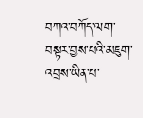བཀའ་བཀོད་ལག་བསྟར་བྱས་པའི་མཇུག་འབྲས་ཡིན་པ་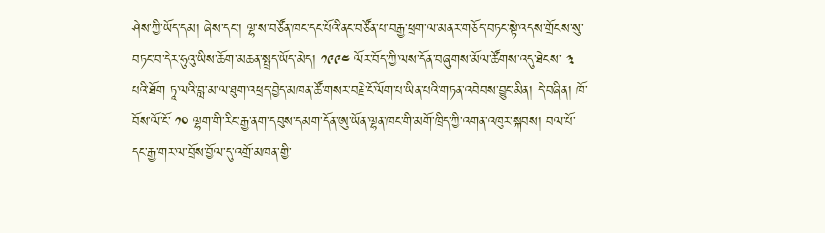ཤེས་ཀྱི་ཡོད་དམ། ཞེས་དང་། ལྷ་ས་བཙོན་ཁང་དང་པོའི་ནང་བཙོན་པ་བརྒྱ་ཕྲག་ལ་མནར་གཅོད་བཏང་སྟེ་འདས་གྲོངས་སུ་བཏང་བ་དེར་ཧུའུ་ཡིས་ཆོག་མཆན་སྤྲད་ཡོད་མེད། ༡༩༩༤ ལོར་བོད་ཀྱི་ལས་དོན་བཞུགས་མོལ་ཚོགས་འདུ་ཐེངས་ ༣ པའི་ཐོག ཏཱ་ལའི་བླ་མ་ལ་ཐུག་འཕྲད་བྱེད་མཁན་ཚོ་གསར་བརྗེ་ངོ་ལོག་པ་ཡིན་པའི་གཏན་འབེབས་བྱུང་མིན། དེ་བཞིན། ཁོ་བོས་ལོ་ངོ་ ༡༠ ལྷག་གི་རིང་རྒྱ་ནག་དབུས་དམག་དོན་ཨུ་ཡོན་ལྷན་ཁང་གི་མགོ་ཁྲིད་ཀྱི་འགན་འཁུར་སྐབས། བལ་པོ་དང་རྒྱ་གར་ལ་བྲོས་བྱོལ་དུ་འགྲོ་མཁན་གྱི་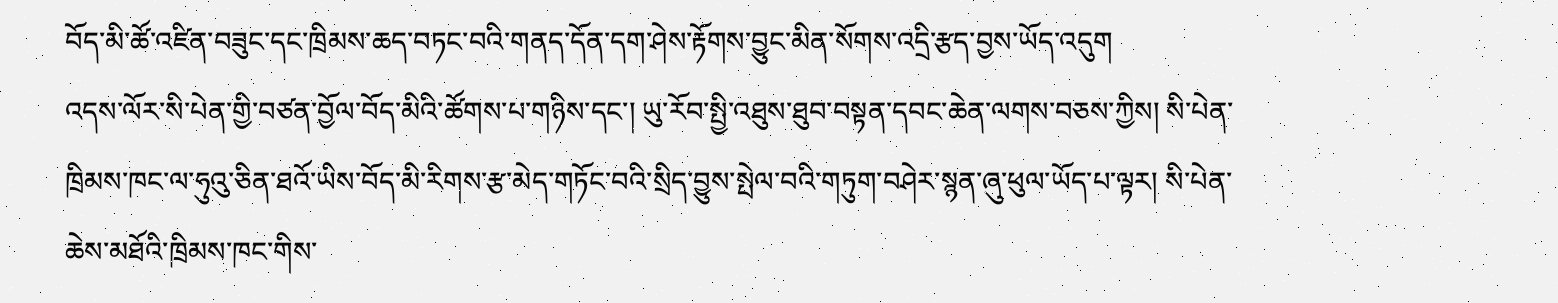བོད་མི་ཚོ་འཛིན་བཟུང་དང་ཁྲིམས་ཆད་བཏང་བའི་གནད་དོན་དག་ཤེས་རྟོགས་བྱུང་མིན་སོགས་འདྲི་རྩད་བྱས་ཡོད་འདུག
འདས་ལོར་སི་པེན་གྱི་བཙན་བྱོལ་བོད་མིའི་ཚོགས་པ་གཉིས་དང་། ཡུ་རོབ་སྤྱི་འཐུས་ཐུབ་བསྟན་དབང་ཆེན་ལགས་བཅས་ཀྱིས། སི་པེན་ཁྲིམས་ཁང་ལ་ཧུའུ་ཅིན་ཐའོ་ཡིས་བོད་མི་རིགས་རྩ་མེད་གཏོང་བའི་སྲིད་བྱུས་སྤེལ་བའི་གཏུག་བཤེར་སྙན་ཞུ་ཕུལ་ཡོད་པ་ལྟར། སི་པེན་ཆེས་མཐོའི་ཁྲིམས་ཁང་གིས་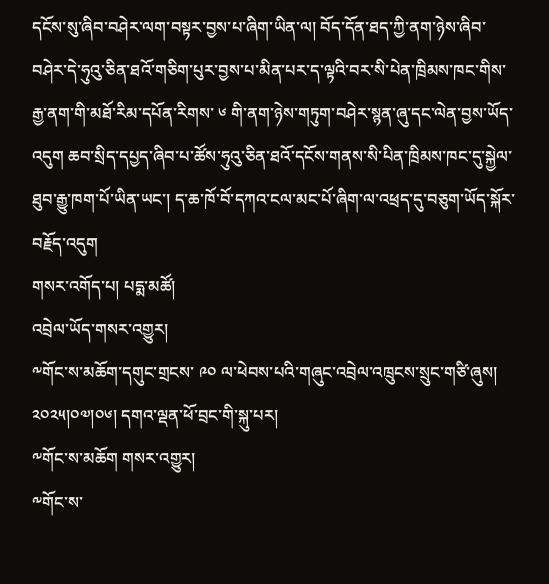དངོས་སུ་ཞིབ་བཤེར་ལག་བསྟར་བྱས་པ་ཞིག་ཡིན་ལ། བོད་དོན་ཐད་ཀྱི་ནག་ཉེས་ཞིབ་བཤེར་དེ་ཧུའུ་ཅིན་ཐའོ་གཅིག་པུར་བྱས་པ་མིན་པར་ད་ལྟའི་བར་སི་པེན་ཁྲིམས་ཁང་གིས་རྒྱ་ནག་གི་མཐོ་རིམ་དཔོན་རིགས་ ༦ གི་ནག་ཉེས་གཏུག་བཤེར་སྙན་ཞུ་དང་ལེན་བྱས་ཡོད་འདུག ཆབ་སྲིད་དཔྱད་ཞིབ་པ་ཚོས་ཧུའུ་ཅིན་ཐའོ་དངོས་གནས་སི་པིན་ཁྲིམས་ཁང་དུ་སྐྱེལ་ཐུབ་རྒྱུ་ཁག་པོ་ཡིན་ཡང་། ད་ཆ་ཁོ་བོ་དཀའ་ངལ་མང་པོ་ཞིག་ལ་འཕྲད་དུ་བཅུག་ཡོད་སྐོར་བརྗོད་འདུག
གསར་འགོད་པ། པདྨ་མཚོ།
འབྲེལ་ཡོད་གསར་འགྱུར།
༸གོང་ས་མཆོག་དགུང་གྲངས་ ༩༠ ལ་ཕེབས་པའི་གཞུང་འབྲེལ་འཁྲུངས་སྲུང་གཙི་ཞུས། ༢༠༢༥།༠༧།༠༦། དགའ་ལྡན་ཕོ་བྲང་གི་སྐུ་པར།
༸གོང་ས་མཆོག གསར་འགྱུར།
༸གོང་ས་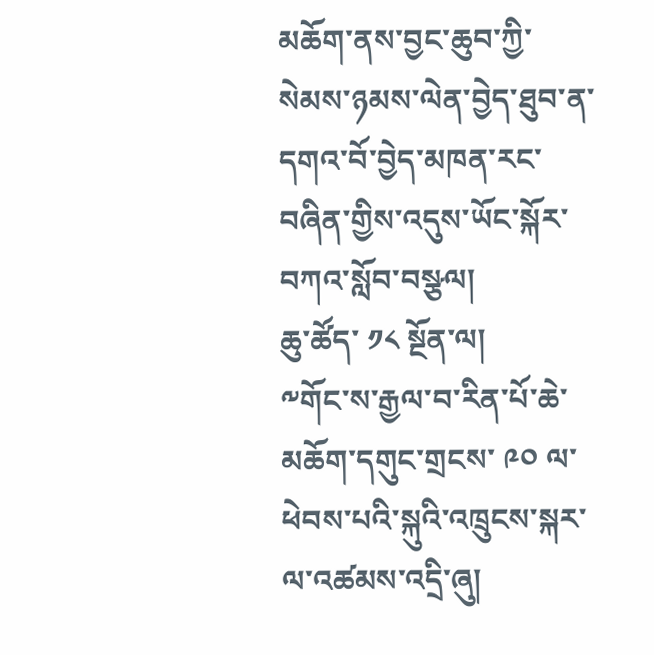མཆོག་ནས་བྱང་ཆུབ་ཀྱི་སེམས་ཉམས་ལེན་བྱེད་ཐུབ་ན་དགའ་བོ་བྱེད་མཁན་རང་བཞིན་གྱིས་འདུས་ཡོང་སྐོར་བཀའ་སློབ་བསྩལ།
ཆུ་ཚོད་ ༡༨ སྔོན་ལ།
༸གོང་ས་རྒྱལ་བ་རིན་པོ་ཆེ་མཆོག་དགུང་གྲངས་ ༩༠ ལ་ཕེབས་པའི་སྐུའི་འཁྲུངས་སྐར་ལ་འཚམས་འདྲི་ཞུ།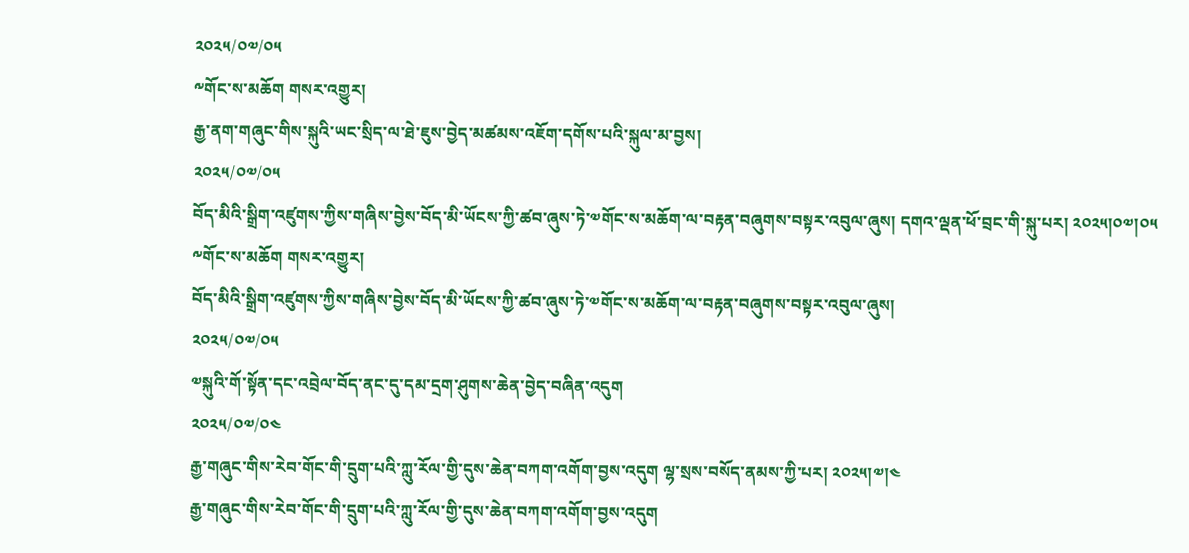༢༠༢༥/༠༧/༠༥
༸གོང་ས་མཆོག གསར་འགྱུར།
རྒྱ་ནག་གཞུང་གིས་སྐུའི་ཡང་སྲིད་ལ་ཐེ་ཇུས་བྱེད་མཚམས་འཇོག་དགོས་པའི་སྐུལ་མ་བྱས།
༢༠༢༥/༠༧/༠༥
བོད་མིའི་སྒྲིག་འཛུགས་ཀྱིས་གཞིས་བྱེས་བོད་མི་ཡོངས་ཀྱི་ཚབ་ཞུས་ཏེ་༧གོང་ས་མཆོག་ལ་བརྟན་བཞུགས་བསྟར་འབུལ་ཞུས། དགའ་ལྡན་ཕོ་བྲང་གི་སྐུ་པར། ༢༠༢༥།༠༧།༠༥
༸གོང་ས་མཆོག གསར་འགྱུར།
བོད་མིའི་སྒྲིག་འཛུགས་ཀྱིས་གཞིས་བྱེས་བོད་མི་ཡོངས་ཀྱི་ཚབ་ཞུས་ཏེ་༧གོང་ས་མཆོག་ལ་བརྟན་བཞུགས་བསྟར་འབུལ་ཞུས།
༢༠༢༥/༠༧/༠༥
༧སྐུའི་གོ་སྟོན་དང་འབྲེལ་བོད་ནང་དུ་དམ་དྲག་ཤུགས་ཆེན་བྱེད་བཞིན་འདུག
༢༠༢༥/༠༧/༠༤
རྒྱ་གཞུང་གིས་རེབ་གོང་གི་དྲུག་པའི་ཀླུ་རོལ་གྱི་དུས་ཆེན་བཀག་འགོག་བྱས་འདུག ལྷ་སྲས་བསོད་ནམས་ཀྱི་པར། ༢༠༢༥།༧།༤
རྒྱ་གཞུང་གིས་རེབ་གོང་གི་དྲུག་པའི་ཀླུ་རོལ་གྱི་དུས་ཆེན་བཀག་འགོག་བྱས་འདུག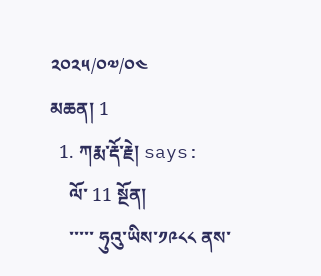༢༠༢༥/༠༧/༠༤
མཆན། 1
  1. ཀརྨ་རྡོ་རྗེ། says:
    ལོ་ 11 སྔོན།
    ་་་་་ ཧུའུ་ཡིས་༡༩༨༨ ནས་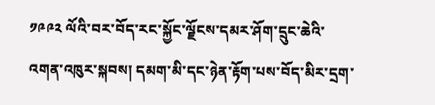༡༩༩༢ ལོའི་བར་བོད་རང་སྐྱོང་ལྗོངས་དམར་ཤོག་དྲུང་ཆེའི་འགན་འཁུར་སྐབས། དམག་མི་དང་ཉེན་རྟོག་པས་བོད་མིར་དྲག་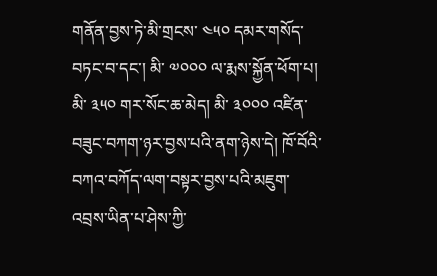གནོན་བྱས་ཏེ་མི་གྲངས་ ༤༥༠ དམར་གསོད་བཏང་བ་དང་། མི་ ༧༠༠༠ ལ་རྨས་སྐྱོན་ཕོག་པ། མི་ ༣༥༠ གར་སོང་ཆ་མེད། མི་ ༣༠༠༠ འཛིན་བཟུང་བཀག་ཉར་བྱས་པའི་ནག་ཉེས་དེ། ཁོ་བོའི་བཀའ་བཀོད་ལག་བསྟར་བྱས་པའི་མཇུག་འབྲས་ཡིན་པ་ཤེས་ཀྱི་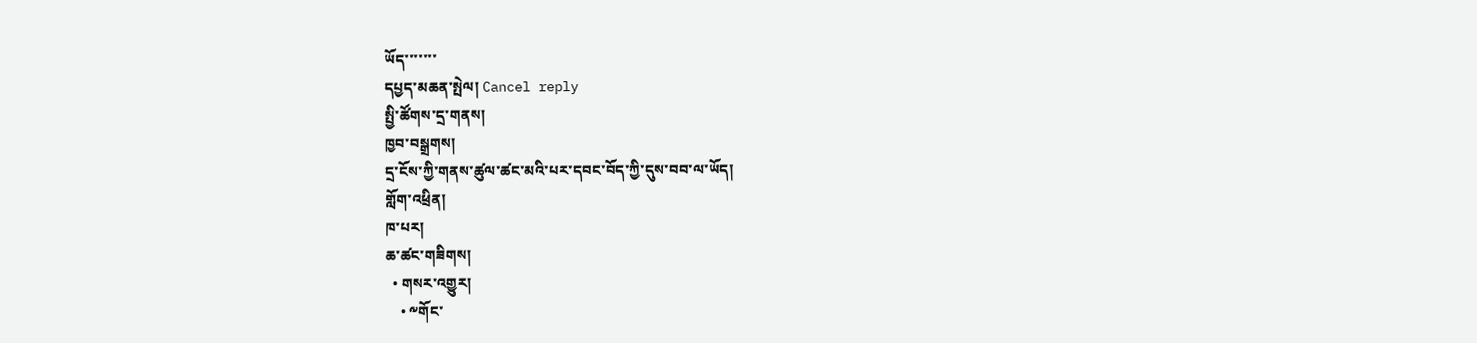ཡོད་་་་་་་
དཔྱད་མཆན་སྤེལ། Cancel reply
སྤྱི་ཚོགས་དྲ་གནས།
ཁྱབ་བསྒྲགས།
དྲ་ངོས་ཀྱི་གནས་ཚུལ་ཚང་མའི་པར་དབང་བོད་ཀྱི་དུས་བབ་ལ་ཡོད།
གློག་འཕྲིན།
ཁ་པར།
ཆ་ཚང་གཟིགས།
  • གསར་འགྱུར།
    • ༸གོང་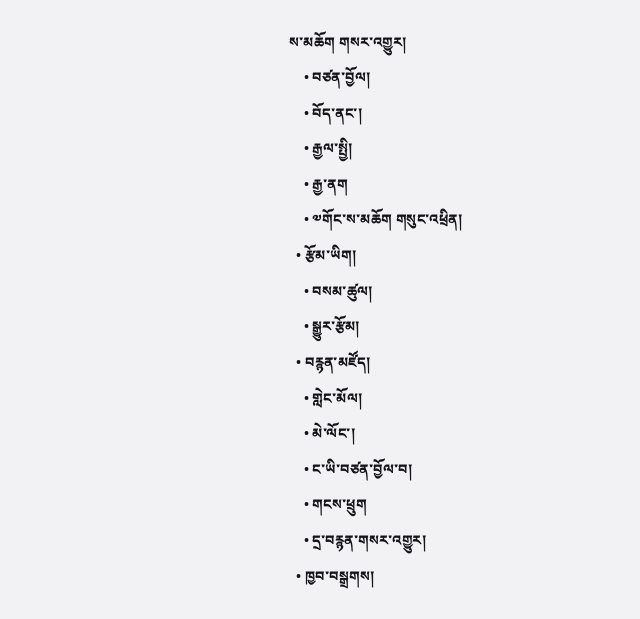ས་མཆོག གསར་འགྱུར།
    • བཙན་བྱོལ།
    • བོད་ནང་།
    • རྒྱལ་སྤྱི།
    • རྒྱ་ནག
    • ༧གོང་ས་མཆོག གསུང་འཕྲིན།
  • རྩོམ་ཡིག།
    • བསམ་ཚུལ།
    • སྒྱུར་རྩོམ།
  • བརྙན་མཛོད།
    • གླེང་མོལ།
    • མེ་ལོང་།
    • ང་ཡི་བཙན་བྱོལ་བ།
    • གངས་ཕྲུག
    • དྲ་བརྙན་གསར་འགྱུར།
  • ཁྱབ་བསྒྲགས།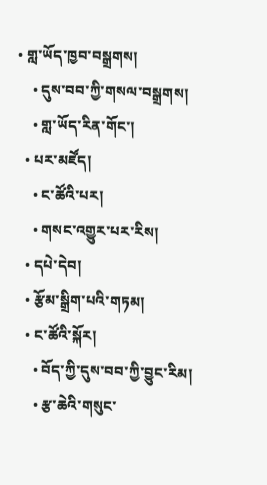• གླ་ཡོད་ཁྱབ་བསྒྲགས།
    • དུས་བབ་ཀྱི་གསལ་བསྒྲགས།
    • གླ་ཡོད་རིན་གོང་།
  • པར་མཛོད།
    • ང་ཚོའི་པར།
    • གསང་འགྱུར་པར་རིས།
  • དཔེ་དེབ།
  • རྩོམ་སྒྲིག་པའི་གཏམ།
  • ང་ཚོའི་སྐོར།
    • བོད་ཀྱི་དུས་བབ་ཀྱི་བྱུང་རིམ།
    • རྩ་ཆེའི་གསུང་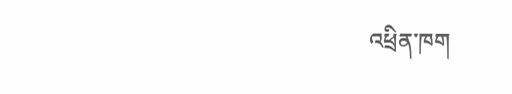འཕྲིན་ཁག